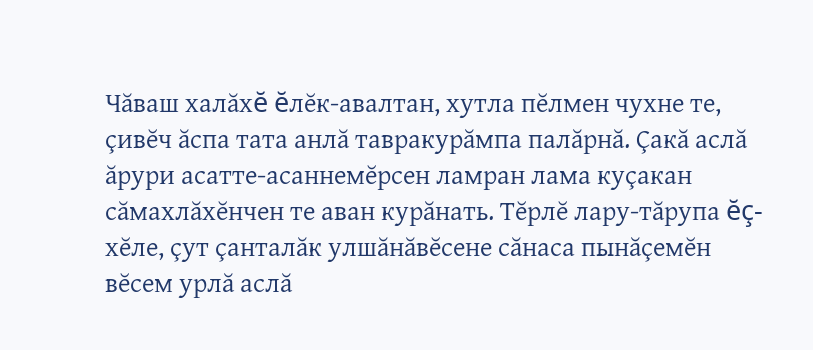Чăваш халăхĕ ĕлĕк-авалтан, хутла пĕлмен чухне те, çивĕч ăспа тата анлă тавракурăмпа палăрнă. Çакă аслă ăрури асатте-асаннемĕрсен ламран лама куçакан сăмахлăхĕнчен те аван курăнать. Тĕрлĕ лару-тăрупа ĕç-хĕле, çут çанталăк улшăнăвĕсене сăнаса пынăçемĕн вĕсем урлă аслă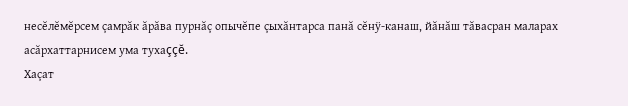несĕлĕмĕрсем çамрăк ăрăва пурнăç опычĕпе çыхăнтарса панă сĕнÿ-канаш, йăнăш тăвасран маларах асăрхаттарнисем ума тухаççĕ.
Хаçат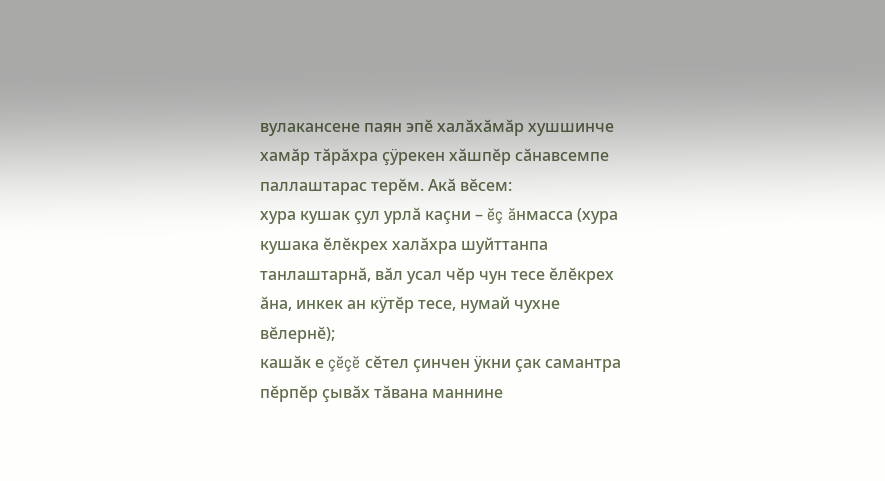вулакансене паян эпĕ халăхăмăр хушшинче хамăр тăрăхра çÿрекен хăшпĕр сăнавсемпе паллаштарас терĕм. Акă вĕсем:
хура кушак çул урлă каçни – ĕç ăнмасса (хура кушака ĕлĕкрех халăхра шуйттанпа танлаштарнă, вăл усал чĕр чун тесе ĕлĕкрех ăна, инкек ан кÿтĕр тесе, нумай чухне вĕлернĕ);
кашăк е çĕçĕ сĕтел çинчен ÿкни çак самантра пĕрпĕр çывăх тăвана маннине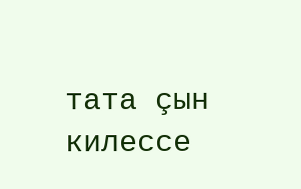тата çын килессе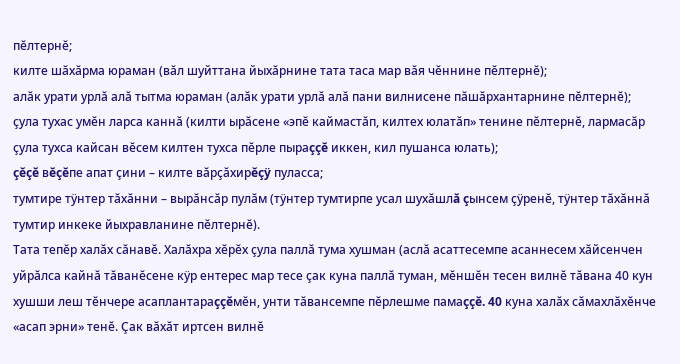пĕлтернĕ;
килте шăхăрма юраман (вăл шуйттана йыхăрнине тата таса мар вăя чĕннине пĕлтернĕ);
алăк урати урлă алă тытма юраман (алăк урати урлă алă пани вилнисене пăшăрхантарнине пĕлтернĕ);
çула тухас умĕн ларса каннă (килти ырăсене «эпĕ каймастăп, килтех юлатăп» тенине пĕлтернĕ, лармасăр çула тухса кайсан вĕсем килтен тухса пĕрле пыраççĕ иккен, кил пушанса юлать);
çĕçĕ вĕçĕпе апат çини – килте вăрçăхирĕçÿ пуласса;
тумтире тÿнтер тăхăнни – вырăнсăр пулăм (тÿнтер тумтирпе усал шухăшлă çынсем çÿренĕ, тÿнтер тăхăннă тумтир инкеке йыхравланине пĕлтернĕ).
Тата тепĕр халăх сăнавĕ. Халăхра хĕрĕх çула паллă тума хушман (аслă асаттесемпе асаннесем хăйсенчен уйрăлса кайнă тăванĕсене кÿр ентерес мар тесе çак куна паллă туман, мĕншĕн тесен вилнĕ тăвана 40 кун хушши леш тĕнчере асаплантараççĕмĕн, унти тăвансемпе пĕрлешме памаççĕ. 40 куна халăх сăмахлăхĕнче «асап эрни» тенĕ. Çак вăхăт иртсен вилнĕ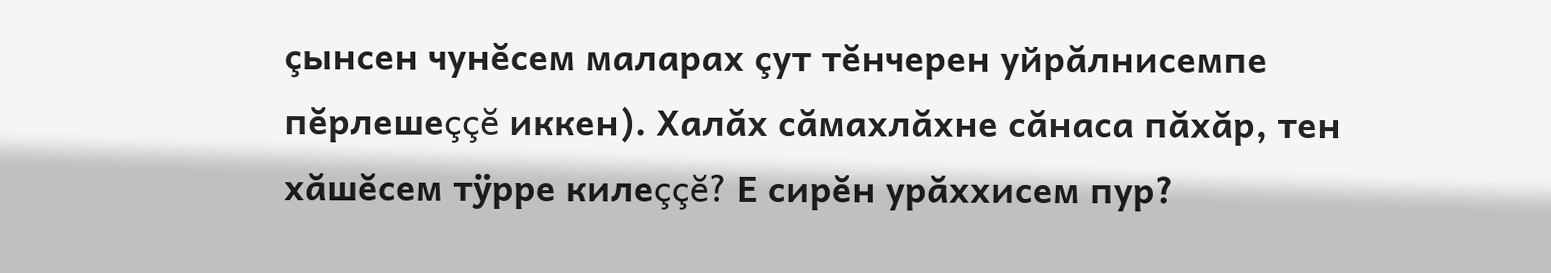çынсен чунĕсем маларах çут тĕнчерен уйрăлнисемпе пĕрлешеççĕ иккен). Халăх сăмахлăхне сăнаса пăхăр, тен хăшĕсем тÿрре килеççĕ? Е сирĕн урăххисем пур?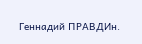Геннадий ПРАВДИн.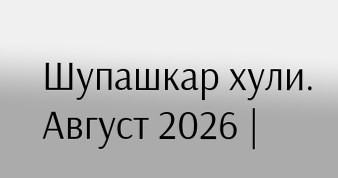Шупашкар хули.
Август 2026 |